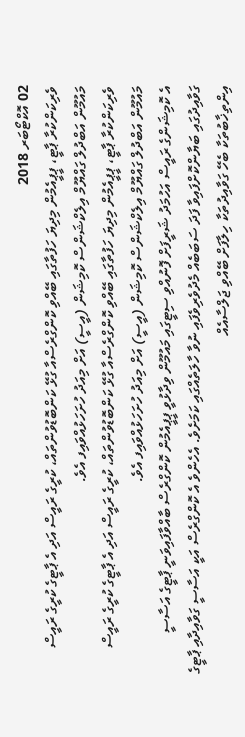02 އޮކްޓޯބަރ 2018
ވެރިކަންކުރާ ޕާޓީ، ޕީޕީއެމުން މިދިޔަ ހަފުތާގައި ބޭއްވި ކޮންގްރެސްއާ ގުޅޭ ކަންބޮޑުވުންތައް، ކުރީގެ ރައީސް އަދި އެ ޕާޓީގެ ކުރީގެ ރައީސް މައުމޫން އަބްދުލް ގައްޔޫމް އިލެކްޝަންސް ކޮމިޝަން (އީސީ) އަށް މިއަދު ހުށަހަޅުއްވައިފ އެވެ.
ވެރިކަންކުރާ ޕާޓީ، ޕީޕީއެމުން މިދިޔަ ހަފުތާގައި ބޭއްވި ކޮންގްރެސްއާ ގުޅޭ ކަންބޮޑުވުންތައް، ކުރީގެ ރައީސް އަދި އެ ޕާޓީގެ ކުރީގެ ރައީސް މައުމޫން އަބްދުލް ގައްޔޫމް އިލެކްޝަންސް ކޮމިޝަން (އީސީ) އަށް މިއަދު ހުށަހަޅުއްވައިފ އެވެ.
އެ ކޮމިޝަންގެ ރައީސް އަހުމަދު ޝަރީފަށް ފޮނުއްވި ސިޓީގައި މައުމޫން ވިދާޅުވީ ޕީޕީއެމުން ކޮންގްރެސް ބާއްވާފައިވަނީ ޕާޓީގެ އަސާސީ ގަވާއިދުގައި ބަޔާންކޮށްފައިވާ ފަދަ ސަބަބެއް މެދުވެރިވެފައި ނުވާ ހާލަތެއްގައި ކަމަށެވެ. އެހެންވެ އެ ކޮންގްރެސް އަކީ އަސާސީ ގަވާއިދާއި ޕާޓީގެ އިންތިޚާބުތަކާ ބެހޭ ގަވާއިދުތަކާ ހިލާފަށް ބޭއްވި ޖަލްސާއެއް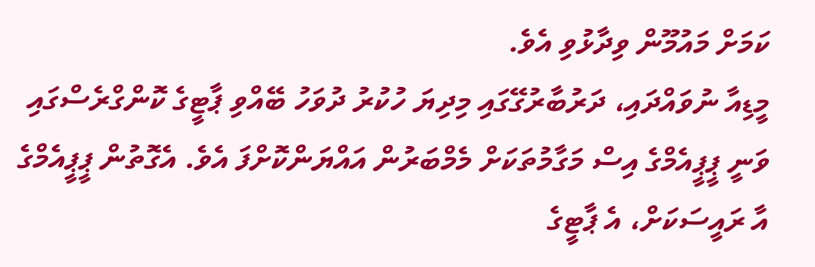ކަމަށް މައުމޫން ވިދާޅުވި އެވެ.
މީޑިއާ ނުވައްދައި، ދަރުބާރުގޭގައި މިދިޔަ ހުކުރު ދުވަހު ބޭއްވި ޕާޓީގެ ކޮންގްރެސްގައި ވަނީ ޕީޕީއެމްގެ އިސް މަގާމުތަކަށް މެމްބަރުން އައްޔަންކޮށްފަ އެވެ. އެގޮތުން ޕީޕީއެމްގެ އާ ރައީސަކަށް، އެ ޕާޓީގެ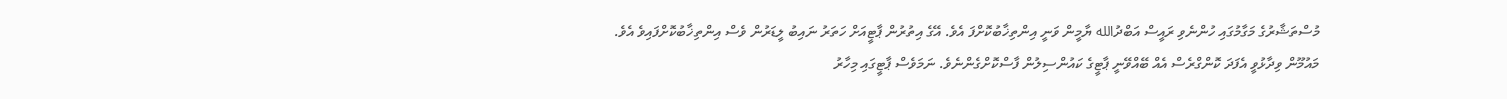މުސްތަޝާރުގެ މަގާމުގައި ހުންނެވި ރައީސް އަބްދުالله ޔާމީން ވަނީ އިންތިޚާބުކޮށްފަ އެވެ. އޭގެ އިތުރުން ޕާޓީއަށް ހަތަރު ނައިބު ލީޑަރުން ވެސް އިންތިޚާބުކޮށްފައިވެ އެވެ.
މައުމޫން ވިދާޅުވީ އެފަދަ ކޮންގްރެސް އެއް ބޭއްވޭނީ ޕާޓީގެ ކައުންސިލުން ފާސްކޮށްގެންނެވެ. ނަމަވެސް ޕާޓީގައި މިހާރު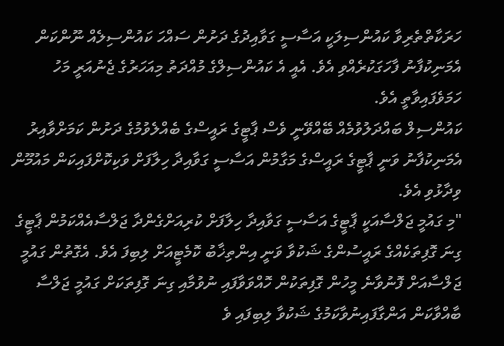ހަރަކާތްތެރިވާ ކައުންސިލަކީ އަސާސީ ގަވާއިދުގެ ދަށުން ސައްހަ ކައުންސިލެއް ނޫންކަން އެމަނިކުފާނު ފާހަގަކުރެއްވި އެވެ. އެއީ އެ ކައުންސިލްގެ މުއްދަތު މިއަހަރުގެ ޖެނުއަރީ މަހު ހަމަވެފައިވާތީ އެވެ.
ކައުންސިލް ބައްދަލުވުމެއް ބޭއްވޭނީ ވެސް ޕާޓީގެ ރައީސްގެ ބެއްލެވުމުގެ ދަށުން ކަމަށްވާއިރު އެމަނިކުފާނު ވަނީ ޕާޓީގެ ރައީސްގެ މަގާމުން އަސާސީ ގަވާއިދާ ހިލާފަށް ވަކިކޮށްފައިކަން މައުމޫން ވިދާޅުވި އެވެ.
"މި ގައުމީ ޖަލްސާއަކީ ޕާޓީގެ އަސާސީ ގަވާއިދާ ހިލާފަށް ކުރިއަށްގެންދާ ޖަލްސާއެއްކަމުން ޕާޓީގެ ގިނަ ގޮފިތަކެއްގެ ރައީސުންގެ ޝަކުވާ ވަނީ އިންތިޚާބު ކޮމެޓީއަށް ލިބިފަ އެވެ. އެގޮތުން ގައުމީ ޖަލްސާއަށް ފޮނުވާނެ މީހުން ގޮފިތަކުން ހޮއްވަވާފައި ނުވުމާއި ގިނަ ގޮފިތަކަށް ގައުމީ ޖަލްސާ ބާއްވާކަން އަންގާފައިނުވާކަމުގެ ޝަކުވާ ލިބިފައި ވެ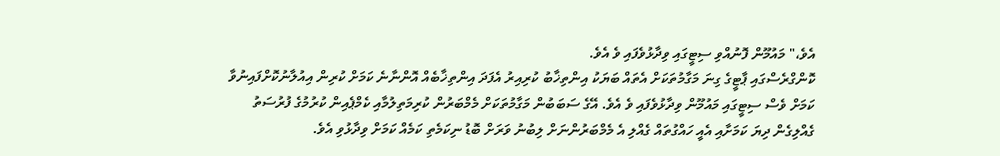އެވެ،" މައުމޫން ފޮނުއްވި ސިޓީގައި ވިދާޅުވެފައި ވެ އެވެ.
ކޮންގްރެސްގައި ޕާޓީގެ ގިނަ މަގާމުތަކަށް އެތައް ބަޔަކު އިންތިޚާބު ކުރިއިރު އެފަދަ އިންތިޚާބެއް އޮންނާނެ ކަމަށް ކުރިން އިއުލާނުކޮށްފައިނުވާ ކަމަށް ވެސް ސިޓީގައި މައުމޫން ވިދާޅުވެފައި ވެ އެވެ. އޭގެ ސަބަބުން މަގާމުތަކަށް މެމްބަރުން ކުރިމަތިލުމާއި ކެމްޕެއިން ކުރުމުގެ ފުރުސަތު ގެއްލިގެން ދިޔަ ކަމަށާއި އެއީ ހައްގުތައް ގެއްލި އެ މެމްބަރުންނަށް ލިބުނު ވަރަށް ބޮޑު ނިކަމެތި ކަމެއް ކަމަށް ވިދާޅުވި އެވެ.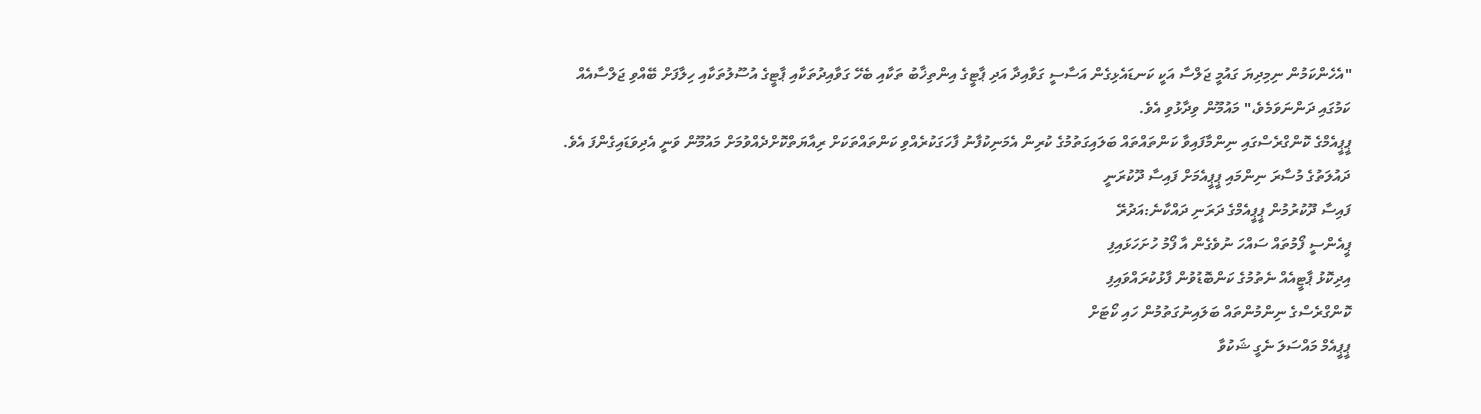"އެހެންކަމުން ނިމިދިޔަ ގައުމީ ޖަލްސާ އަކީ ކަނޑައެޅިގެން އަސާސީ ގަވާއިދާ އަދި ޕާޓީގެ އިންތިޚާބު ތަކާއި ބެހޭ ގަވާއިދުތަކާއި ޕާޓީގެ އުސޫލުތަކާއި ހިލާފަށް ބޭއްވި ޖަލްސާއެއް ކަމުގައި ދަންނަވަމެވެ،" މައުމޫން ވިދާޅުވި އެވެ.
ޕީޕީއެމްގެ ކޮންގްރެސްގައި ނިންމާފައިވާ ކަންތައްތައް ބަލައިގަތުމުގެ ކުރިން އެމަނިކުފާނު ފާހަގަކުރެއްވި ކަންތައްތަކަށް ރިއާޔަތްކޮށްދެއްވުމަށް މައުމޫން ވަނީ އެދިވަޑައިގެންފަ އެވެ.
ދައުލަތުގެ މުސާރަ ނިންމައި ޕީޕީއެމަށް ފައިސާ ދޫކުރަނީ
ފައިސާ ދޫކުރުމުން ޕީޕީއެމްގެ ދަރަނި ދައްކާނެ:އަދުރޭ
ޕީއެންސީ ފޯމުތައް ސައްހަ ނުވެގެން އާ ފޯމު ހުށަހަޅައިފި
އިދިކޮޅު ޕާޓީއެއް ނެތުމުގެ ކަންބޮޑުވުން ފާޅުކުރައްވައިފި
ކޮންގްރެސްގެ ނިންމުންތައް ބަލައިނުގަތުމުން ހައި ކޯޓަށް
ޕީޕީއެމް މައްސަލަ ނެގީ ޝަކުވާ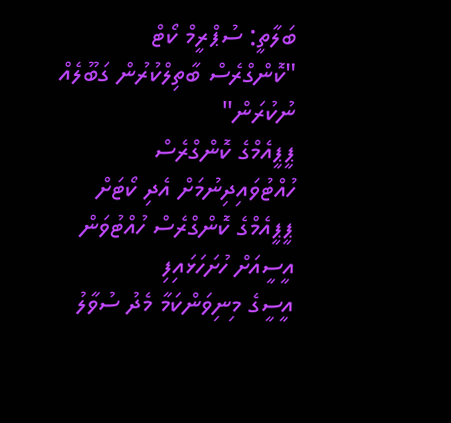ބަލާތީ: ސުޕްރީމް ކޯޓް
"ކޮންގްރެސް ބާތިލްކުރުން ގަބޫލެއް ނުކުރަން"
ޕީޕީއެމްގެ ކޮންގްރެސް ހުއްޓުވައިދިނުމަށް އެދި ކޯޓަށް
ޕީޕީއެމްގެ ކޮންގްރެސް ހުއްޓުވަން އީސީއަށް ހުށަހަޅައިފި
އީސީގެ މިނިވަންކަމާ މެދު ސުވާލު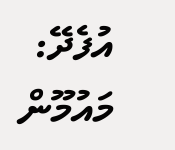އުފެދޭ: މައުމޫން